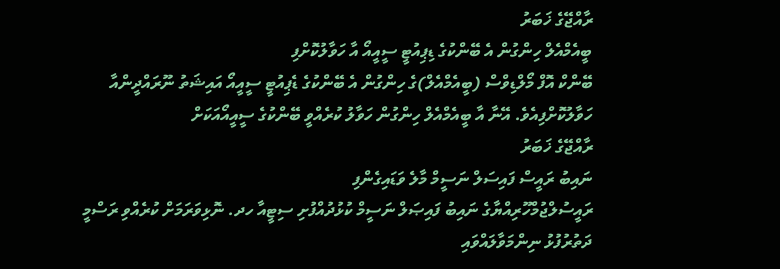ރާއްޖޭގެ ޚަބަރު
ބީއެމްއެލް ހިންގުން އެ ބޭންކުގެ ޑިޕިއުޓީ ސީއީއޯ އާ ހަވާލުކޮށްފި
ބޭންކް އޮފް މޯލްޑިވްސް (ބީއެމްއެލް)ގެ ހިންގުން އެ ބޭންކުގެ ޑެޕިއުޓީ ސީއީއޯ އައިޝަތު ނޫރައްދީންއާ ހަވާލުކޮށްފިއެވެ. އޭނާ އާ ބީއެމްއެލް ހިންގުން ހަވާލު ކުރެއްވީ ބޭންކުގެ ސީއީއޯއަކަށް
ރާއްޖޭގެ ޚަބަރު
ނައިބު ރައީސް ފައިސަލް ނަސީމް މާލެ ވަޑައިގެންފި
ރައީސުލްޖުމްހޫރިއްޔާގެ ނައިބު ފައިޞަލް ނަސީމް ކުޅުދުއްފުށި ސިޓީއާ ހދ. ނޮޅިވަރަމަށް ކުރެއްވި ރަސްމީ ދަތުރުފުޅު ނިންމަވާލައްވައި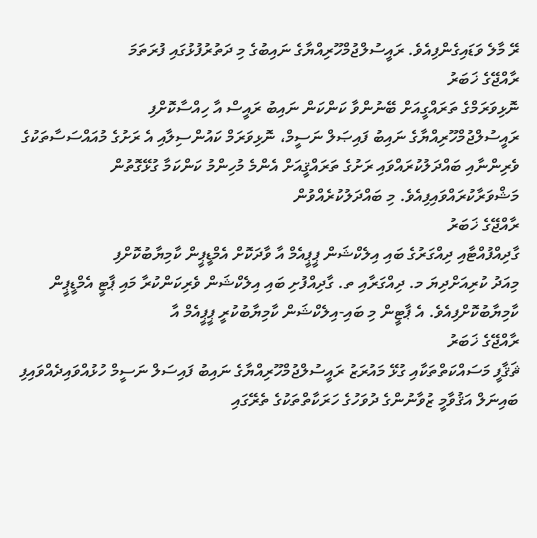ރޭ މާލެ ވަޑައިގެންފިއެވެ. ރައީސުލްޖުމްހޫރިއްޔާގެ ނައިބުގެ މި ދަތުރުފުޅުގައި ފުރަތަމަ
ރާއްޖޭގެ ޚަބަރު
ނޮޅިވަރަމްގެ ތަރައްގީއަށް ބޭނުންވާ ކަންކަން ނައިބު ރައީސް އާ ހިއްސާކޮށްފި
ރައީސުލްޖުމްހޫރިއްޔާގެ ނައިބު ފައިޞަލް ނަސީމް، ނޮޅިވަރަމް ކައުންސިލާއި އެ ރަށުގެ މުއައްސަސާތަކުގެ ވެރިންނާއި ބައްދަލުކުރައްވައި ރަށުގެ ތަރައްޤީއަށް އެންމެ މުހިންމު ކަންކަމާ ގުޅޭގޮތުން މަޝްވަރާކުރައްވައިފިއެވެ. މި ބައްދަލުކުރެއްވުން
ރާއްޖޭގެ ޚަބަރު
ގާދިއްފުއްޓާއި ދިއްގަރުގެ ބައި އިލެކްޝަން ޕީޕީއެމް އާ ވާދަކޮށް އެމްޑީޕީން ކާމިޔާބުކޮށްފި
މިއަދު ކުރިއަށްދިޔަ މ. ދިއްގަރާއި ތ. ގާދިއްފުށި ބައި އިލެކްޝަން ވެރިކަންކުރާ މައި ޕާޓީ އެމްޑީޕީން ކާމިޔާބުކޮށްފިއެވެ. އެ ޕާޓީން މި ބައި-އިލެކްޝަން ކާމިޔާބުކުރީ ޕީޕީއެމް އާ
ރާއްޖޭގެ ޚަބަރު
ޘަޤާފީ މަސައްކަތްތަކާއި ގުޅޭ މައުރަޒު ރައީސުލްޖުމްހޫރިއްޔާގެ ނައިބު ފައިސަލް ނަސީމް ހުޅުއްވައިދެއްވައިފި
ބައިނަލް އަޤުވާމީ ޒުވާނުންގެ ދުވަހުގެ ހަރަކާތްތަކުގެ ތެރޭގައި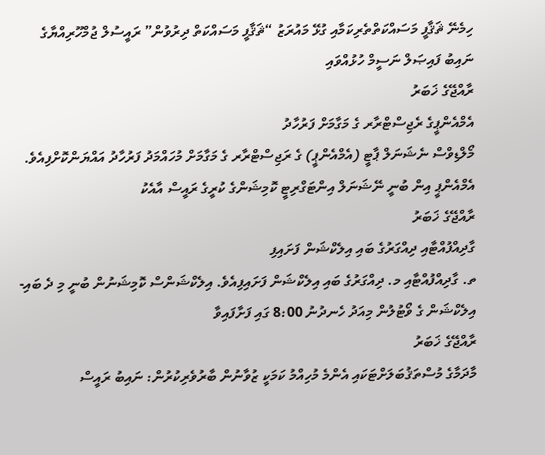ހިމެނޭ ޘަޤާފީ މަސައްކަތްތެރިކަމާއި ގުޅޭ މައުރަޒު “ޘަޤާފީ މަސައްކަތް ދިރުވުން” ރައީސުލް ޖުމްހޫރިއްޔާގެ ނައިބު ފައިޞަލް ނަސީމް ހުޅުއްވައި
ރާއްޖޭގެ ޚަބަރު
އެމްއެންޕީގެ ރެޖިސްޓްރާރ ގެ މަގާމަށް ފަރުހާދު
މޯލްޑިވްސް ނެޝަނަލް ޕާޓީ (އެމްއެންޕީ) ގެ ރަޖިސްޓްރާރ ގެ މަގާމަށް މުހައްމަދު ފަރުހާދު އައްޔަންކޮށްފިއެވެ. އެމްއެންޕީ އިން ބުނީ ނޭޝަނަލް އިންޓަގްރިޓީ ކޮމިޝަންގެ ކުރީގެ ރައީސް އާއެކު
ރާއްޖޭގެ ޚަބަރު
ގާދިއްފުއްޓާއި ދިއްގަރުގެ ބައި އިލެކްޝަން ފަށައިފި
ތ. ގާދިއްފުއްޓާއި މ. ދިއްގަރުގެ ބައި އިލެކްޝަން ފަށައިފިއެވެ. އިލެކްޝަންސް ކޮމިޝަނުން ބުނީ މި ދެ ބައި-އިލެކްޝަން ގެ ވޯޓުލުން މިއަދު ހެނދުނު 8:00 ގައި ފަށާފައިވާ
ރާއްޖޭގެ ޚަބަރު
މާދަމާގެ މުސްތަޤުބަލަށްޓަކައި އެންމެ މުހިއްމު ކަމަކީ ޒުވާނުން ބާރުވެރިކުރުން: ނައިބު ރައީސް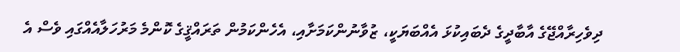ދިވެހިރާއްޖޭގެ އާބާދީގެ ދެބައިކުޅަ އެއްބަޔަކީ، ޒުވާނުންކަމަށާއި، އެހެންކަމުން ތަރައްޤީގެ ކޮންމެ މަރުހަލާއެއްގައި ވެސް އެ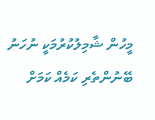މީހުން ޝާމިލުކުރުމަކީ ނުހަނު ބޭނުންތެރި ކަމެއް ކަމަށް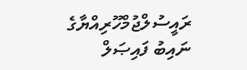ރައީސުލްޖުމްހޫރިއްޔާގެ ނައިބު ފައިޞަލް